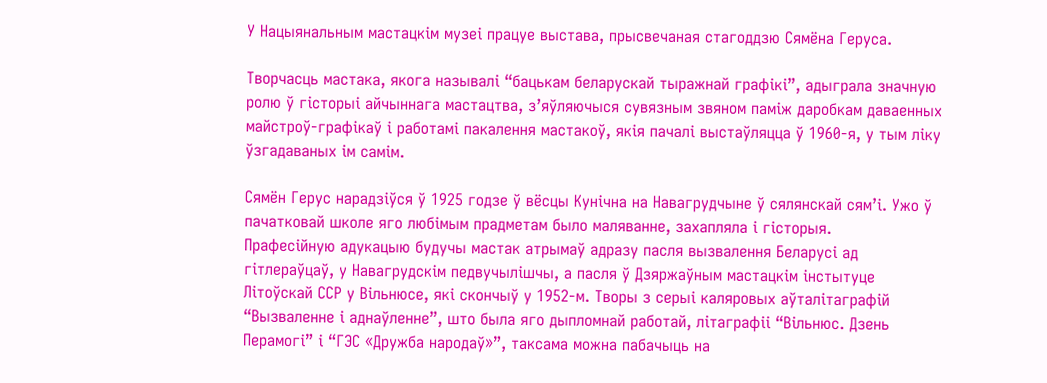У Нацыянальным мастацкім музеі працуе выстава, прысвечаная стагоддзю Сямёна Геруса.

Творчасць мастака, якога называлі “бацькам беларускай тыражнай графікі”, адыграла значную ролю ў гісторыі айчыннага мастацтва, з’яўляючыся сувязным звяном паміж даробкам даваенных майстроў-графікаў і работамі пакалення мастакоў, якія пачалі выстаўляцца ў 1960-я, у тым ліку ўзгадаваных ім самім.

Сямён Герус нарадзіўся ў 1925 годзе ў вёсцы Кунічна на Навагрудчыне ў сялянскай сям’і. Ужо ў пачатковай школе яго любімым прадметам было маляванне, захапляла і гісторыя.
Прафесійную адукацыю будучы мастак атрымаў адразу пасля вызвалення Беларусі ад гітлераўцаў, у Навагрудскім педвучылішчы, а пасля ў Дзяржаўным мастацкім інстытуце Літоўскай ССР у Вільнюсе, які скончыў у 1952-м. Творы з серыі каляровых аўталітаграфій “Вызваленне і аднаўленне”, што была яго дыпломнай работай, літаграфіі “Вільнюс. Дзень Перамогі” і “ГЭС «Дружба народаў»”, таксама можна пабачыць на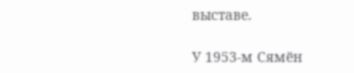выставе.

У 1953-м Сямён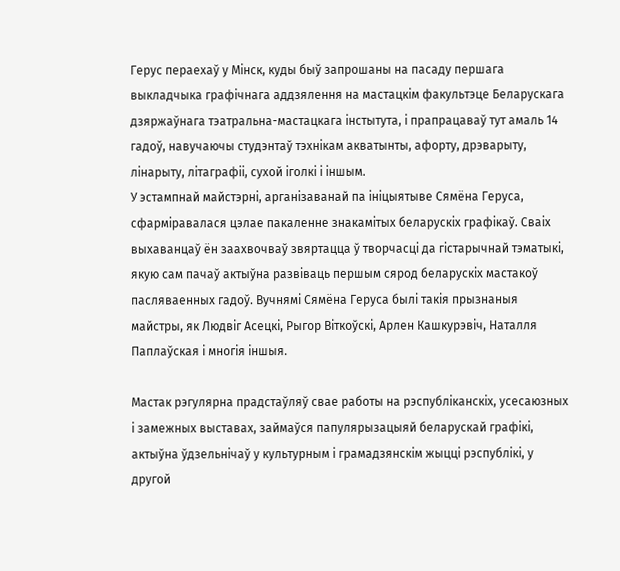Герус пераехаў у Мінск, куды быў запрошаны на пасаду першага выкладчыка графічнага аддзялення на мастацкім факультэце Беларускага дзяржаўнага тэатральна-мастацкага інстытута, і прапрацаваў тут амаль 14 гадоў, навучаючы студэнтаў тэхнікам акватынты, афорту, дрэварыту, лінарыту, літаграфіі, сухой іголкі і іншым.
У эстампнай майстэрні, арганізаванай па ініцыятыве Сямёна Геруса, сфарміравалася цэлае пакаленне знакамітых беларускіх графікаў. Сваіх выхаванцаў ён заахвочваў звяртацца ў творчасці да гістарычнай тэматыкі, якую сам пачаў актыўна развіваць першым сярод беларускіх мастакоў пасляваенных гадоў. Вучнямі Сямёна Геруса былі такія прызнаныя майстры, як Людвіг Асецкі, Рыгор Віткоўскі, Арлен Кашкурэвіч, Наталля Паплаўская і многія іншыя.

Мастак рэгулярна прадстаўляў свае работы на рэспубліканскіх, усесаюзных і замежных выставах, займаўся папулярызацыяй беларускай графікі, актыўна ўдзельнічаў у культурным і грамадзянскім жыцці рэспублікі, у другой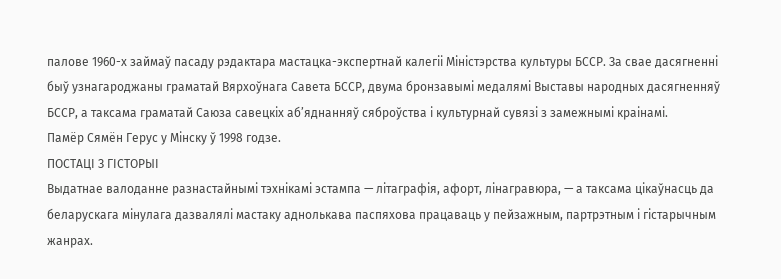палове 1960-х займаў пасаду рэдактара мастацка-экспертнай калегіі Міністэрства культуры БССР. За свае дасягненні быў узнагароджаны граматай Вярхоўнага Савета БССР, двума бронзавымі медалямі Выставы народных дасягненняў БССР, а таксама граматай Саюза савецкіх аб’яднанняў сяброўства і культурнай сувязі з замежнымі краінамі.
Памёр Сямён Герус у Мінску ў 1998 годзе.
ПОСТАЦІ З ГІСТОРЫІ
Выдатнае валоданне разнастайнымі тэхнікамі эстампа — літаграфія, афорт, лінагравюра, — а таксама цікаўнасць да беларускага мінулага дазвалялі мастаку аднолькава паспяхова працаваць у пейзажным, партрэтным і гістарычным жанрах.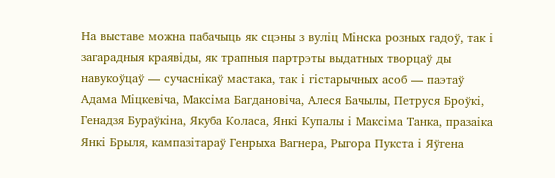На выставе можна пабачыць як сцэны з вуліц Мінска розных гадоў, так і загарадныя краявіды, як трапныя партрэты выдатных творцаў ды навукоўцаў — сучаснікаў мастака, так і гістарычных асоб — паэтаў Адама Міцкевіча, Максіма Багдановіча, Алеся Бачылы, Петруся Броўкі, Генадзя Бураўкіна, Якуба Коласа, Янкі Купалы і Максіма Танка, празаіка Янкі Брыля, кампазітараў Генрыха Вагнера, Рыгора Пукста і Яўгена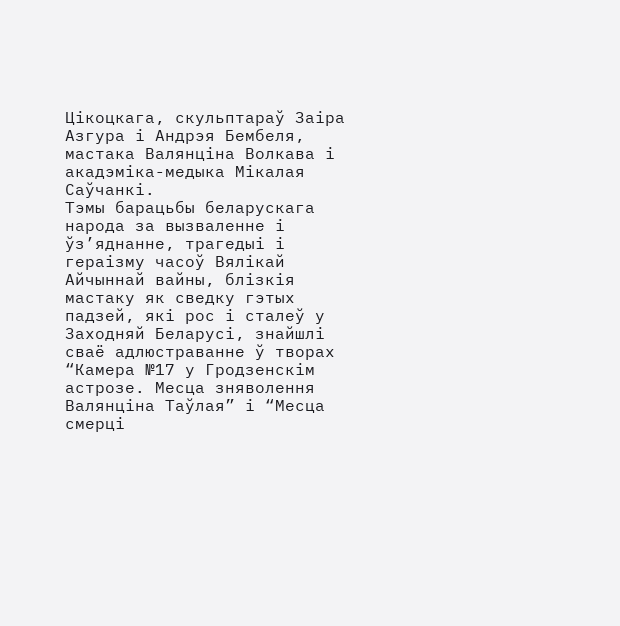Цікоцкага, скульптараў Заіра Азгура і Андрэя Бембеля, мастака Валянціна Волкава і акадэміка-медыка Мікалая Саўчанкі.
Тэмы барацьбы беларускага народа за вызваленне і ўз’яднанне, трагедыі і гераізму часоў Вялікай Айчыннай вайны, блізкія мастаку як сведку гэтых падзей, які рос і сталеў у Заходняй Беларусі, знайшлі сваё адлюстраванне ў творах “Камера №17 у Гродзенскім астрозе. Месца зняволення Валянціна Таўлая” і “Месца смерці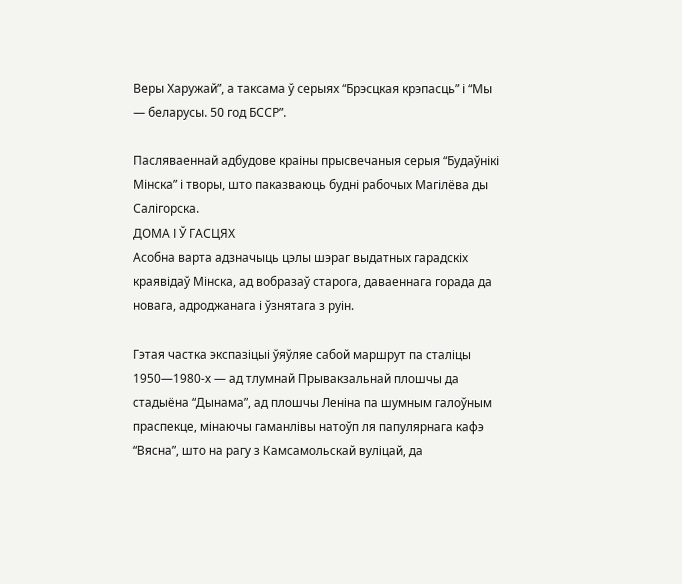Веры Харужай”, а таксама ў серыях “Брэсцкая крэпасць” і “Мы — беларусы. 50 год БССР”.

Пасляваеннай адбудове краіны прысвечаныя серыя “Будаўнікі Мінска” і творы, што паказваюць будні рабочых Магілёва ды Салігорска.
ДОМА І Ў ГАСЦЯХ
Асобна варта адзначыць цэлы шэраг выдатных гарадскіх краявідаў Мінска, ад вобразаў старога, даваеннага горада да новага, адроджанага і ўзнятага з руін.

Гэтая частка экспазіцыі ўяўляе сабой маршрут па сталіцы 1950—1980-х — ад тлумнай Прывакзальнай плошчы да стадыёна “Дынама”, ад плошчы Леніна па шумным галоўным праспекце, мінаючы гаманлівы натоўп ля папулярнага кафэ “Вясна”, што на рагу з Камсамольскай вуліцай, да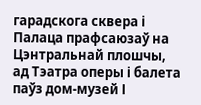гарадскога сквера і Палаца прафсаюзаў на Цэнтральнай плошчы, ад Тэатра оперы і балета паўз дом-музей І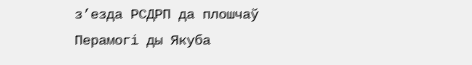з’езда РСДРП да плошчаў Перамогі ды Якуба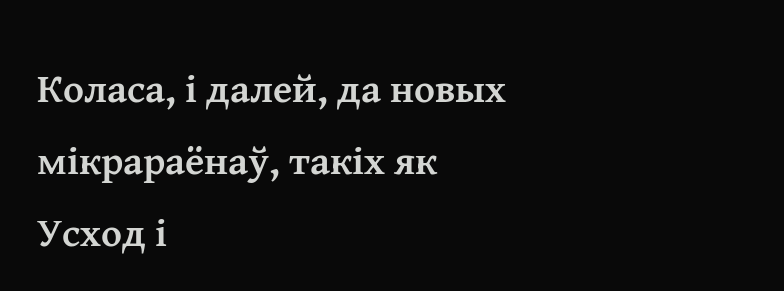Коласа, і далей, да новых мікрараёнаў, такіх як Усход і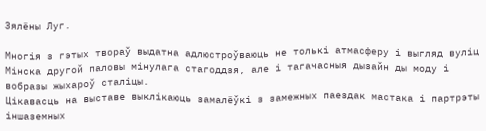Зялёны Луг.

Многія з гэтых твораў выдатна адлюстроўваюць не толькі атмасферу і выгляд вуліц Мінска другой паловы мінулага стагоддзя, але і тагачасныя дызайн ды моду і вобразы жыхароў сталіцы.
Цікавасць на выставе выклікаюць замалёўкі з замежных паездак мастака і партрэты іншаземных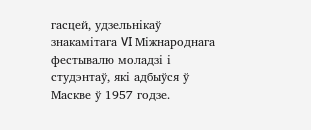гасцей, удзельнікаў знакамітага VI Міжнароднага фестывалю моладзі і студэнтаў, які адбыўся ў Маскве ў 1957 годзе.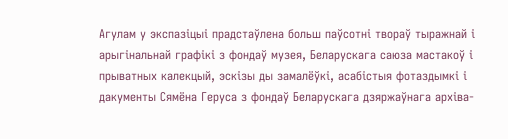Агулам у экспазіцыі прадстаўлена больш паўсотні твораў тыражнай і арыгінальнай графікі з фондаў музея, Беларускага саюза мастакоў і прыватных калекцый, эскізы ды замалёўкі, асабістыя фотаздымкі і дакументы Сямёна Геруса з фондаў Беларускага дзяржаўнага архіва-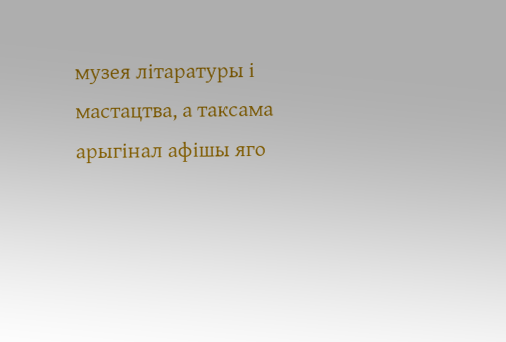музея літаратуры і мастацтва, а таксама арыгінал афішы яго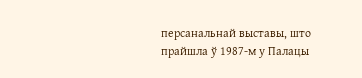персанальнай выставы, што прайшла ў 1987-м у Палацы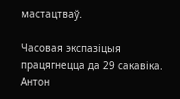мастацтваў.

Часовая экспазіцыя працягнецца да 29 сакавіка.
Антон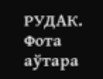РУДАК. Фота аўтара